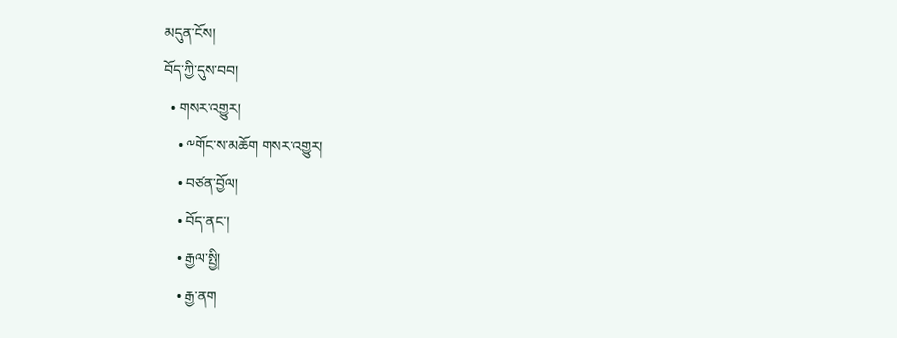མདུན་ངོས།
བོད་ཀྱི་དུས་བབ།
  • གསར་འགྱུར།
    • ༸གོང་ས་མཆོག གསར་འགྱུར།
    • བཙན་བྱོལ།
    • བོད་ནང་།
    • རྒྱལ་སྤྱི།
    • རྒྱ་ནག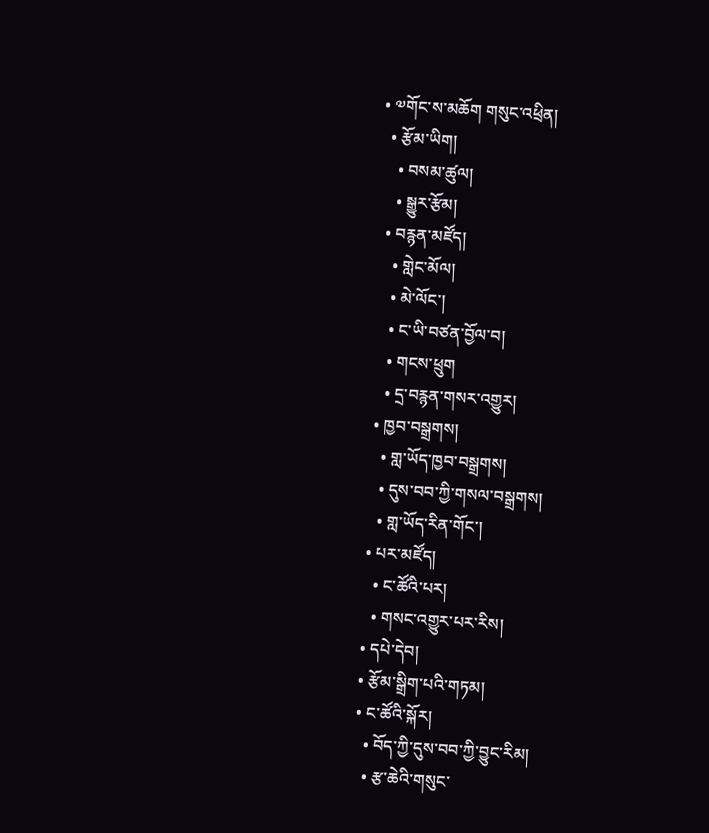• ༧གོང་ས་མཆོག གསུང་འཕྲིན།
  • རྩོམ་ཡིག།
    • བསམ་ཚུལ།
    • སྒྱུར་རྩོམ།
  • བརྙན་མཛོད།
    • གླེང་མོལ།
    • མེ་ལོང་།
    • ང་ཡི་བཙན་བྱོལ་བ།
    • གངས་ཕྲུག
    • དྲ་བརྙན་གསར་འགྱུར།
  • ཁྱབ་བསྒྲགས།
    • གླ་ཡོད་ཁྱབ་བསྒྲགས།
    • དུས་བབ་ཀྱི་གསལ་བསྒྲགས།
    • གླ་ཡོད་རིན་གོང་།
  • པར་མཛོད།
    • ང་ཚོའི་པར།
    • གསང་འགྱུར་པར་རིས།
  • དཔེ་དེབ།
  • རྩོམ་སྒྲིག་པའི་གཏམ།
  • ང་ཚོའི་སྐོར།
    • བོད་ཀྱི་དུས་བབ་ཀྱི་བྱུང་རིམ།
    • རྩ་ཆེའི་གསུང་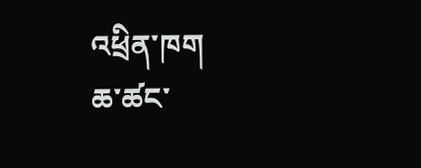འཕྲིན་ཁག
ཆ་ཚང་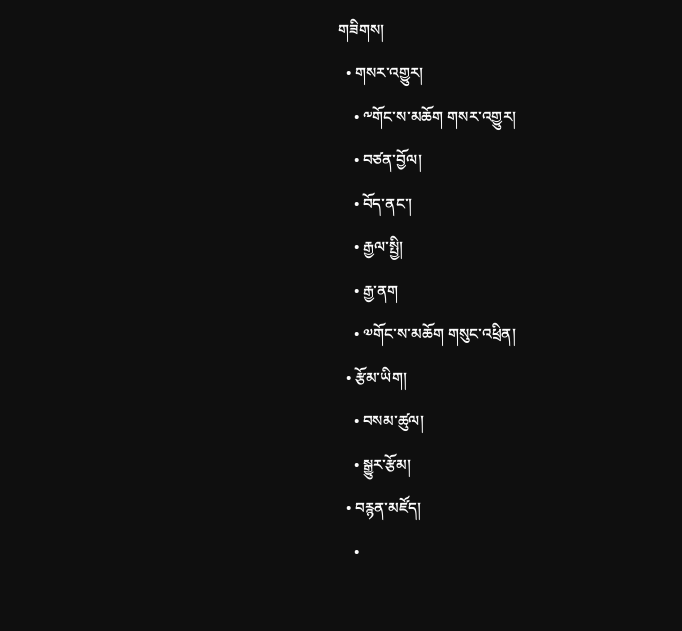གཟིགས།
  • གསར་འགྱུར།
    • ༸གོང་ས་མཆོག གསར་འགྱུར།
    • བཙན་བྱོལ།
    • བོད་ནང་།
    • རྒྱལ་སྤྱི།
    • རྒྱ་ནག
    • ༧གོང་ས་མཆོག གསུང་འཕྲིན།
  • རྩོམ་ཡིག།
    • བསམ་ཚུལ།
    • སྒྱུར་རྩོམ།
  • བརྙན་མཛོད།
    •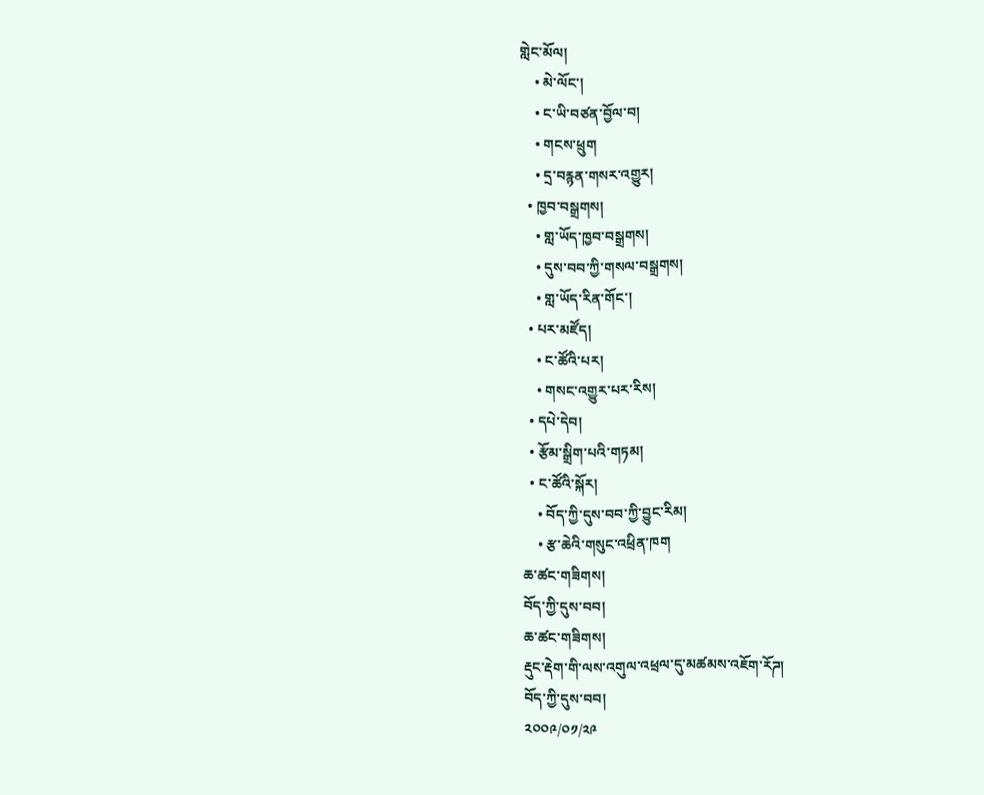གླེང་མོལ།
    • མེ་ལོང་།
    • ང་ཡི་བཙན་བྱོལ་བ།
    • གངས་ཕྲུག
    • དྲ་བརྙན་གསར་འགྱུར།
  • ཁྱབ་བསྒྲགས།
    • གླ་ཡོད་ཁྱབ་བསྒྲགས།
    • དུས་བབ་ཀྱི་གསལ་བསྒྲགས།
    • གླ་ཡོད་རིན་གོང་།
  • པར་མཛོད།
    • ང་ཚོའི་པར།
    • གསང་འགྱུར་པར་རིས།
  • དཔེ་དེབ།
  • རྩོམ་སྒྲིག་པའི་གཏམ།
  • ང་ཚོའི་སྐོར།
    • བོད་ཀྱི་དུས་བབ་ཀྱི་བྱུང་རིམ།
    • རྩ་ཆེའི་གསུང་འཕྲིན་ཁག
ཆ་ཚང་གཟིགས།
བོད་ཀྱི་དུས་བབ།
ཆ་ཚང་གཟིགས།
རྡུང་རྡེག་གི་ལས་འགུལ་འཕྲལ་དུ་མཚམས་འཇོག་རོཌ།
བོད་ཀྱི་དུས་བབ།
༢༠༠༩/༠༡/༢༩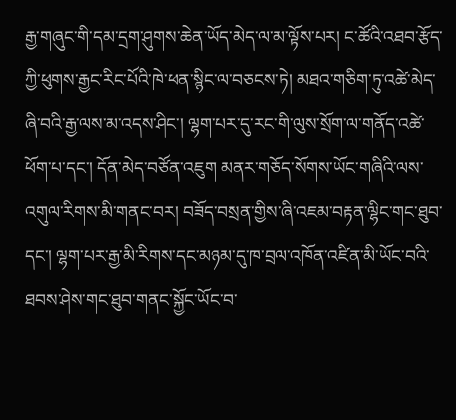རྒྱ་གཞུང་གི་དམ་དྲག་ཤུགས་ཆེན་ཡོད་མེད་ལ་མ་ལྟོས་པར། ང་ཚོའི་འཐབ་རྩོད་ཀྱི་ཕུགས་རྒྱང་རིང་པོའི་ཁེ་ཕན་སྙིང་ལ་བཅངས་ཏེ། མཐའ་གཅིག་ཏུ་འཚེ་མེད་ཞི་བའི་རྒྱ་ལས་མ་འདས་ཤིང་། ལྷག་པར་དུ་རང་གི་ལུས་སྲོག་ལ་གནོད་འཚེ་ཕོག་པ་དང་། དོན་མེད་བཙོན་འཇུག མནར་གཅོད་སོགས་ཡོང་གཞིའི་ལས་འགུལ་རིགས་མི་གནང་བར། བཟོད་བསྲན་གྱིས་ཞི་འཇམ་བརྟན་ལྷིང་གང་ཐུབ་དང་། ལྷག་པར་རྒྱ་མི་རིགས་དང་མཉམ་དུ་ཁ་བྲལ་འཁོན་འཛིན་མི་ཡོང་བའི་ཐབས་ཤེས་གང་ཐུབ་གནང་སྐྱོང་ཡོང་བ་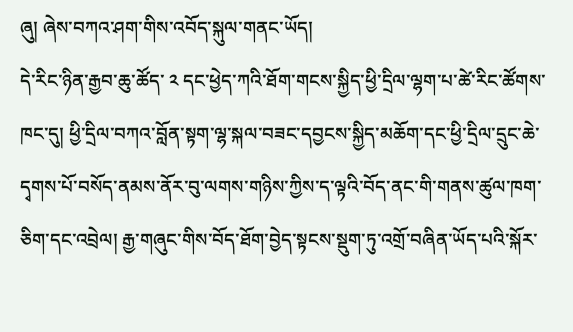ཞུ། ཞེས་བཀའ་ཤག་གིས་འབོད་སྐུལ་གནང་ཡོད།
དེ་རིང་ཉིན་རྒྱབ་ཆུ་ཚོད་ ༢ དང་ཕྱེད་ཀའི་ཐོག་གངས་སྐྱིད་ཕྱི་དྲིལ་ལྷག་པ་ཚེ་རིང་ཚོགས་ཁང་དུ། ཕྱི་དྲིལ་བཀའ་བློན་སྟག་ལྷ་སྐལ་བཟང་དབྱངས་སྐྱིད་མཆོག་དང་ཕྱི་དྲིལ་དྲུང་ཆེ་དྭགས་པོ་བསོད་ནམས་ནོར་བུ་ལགས་གཉིས་ཀྱིས་ད་ལྟའི་བོད་ནང་གི་གནས་ཚུལ་ཁག་ཅིག་དང་འབྲེལ། རྒྱ་གཞུང་གིས་བོད་ཐོག་བྱེད་སྟངས་སྡུག་ཏུ་འགྲོ་བཞིན་ཡོད་པའི་སྐོར་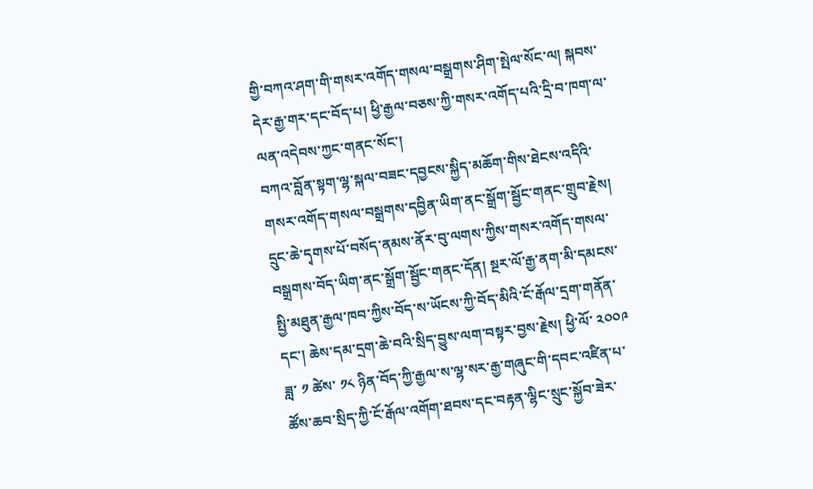གྱི་བཀའ་ཤག་གི་གསར་འགོད་གསལ་བསྒྲགས་ཤིག་སྤེལ་སོང་ལ། སྐབས་དེར་རྒྱ་གར་དང་བོད་པ། ཕྱི་རྒྱལ་བཅས་ཀྱི་གསར་འགོད་པའི་དྲི་བ་ཁག་ལ་ལན་འདེབས་ཀྱང་གནང་སོང་།
བཀའ་བློན་སྟག་ལྷ་སྐལ་བཟང་དབྱངས་སྐྱིད་མཆོག་གིས་ཐེངས་འདིའི་གསར་འགོད་གསལ་བསྒྲགས་དབྱིན་ཡིག་ནང་སྒྲོག་སྦྱོང་གནང་གྲུབ་རྗེས། དྲུང་ཆེ་དྭགས་པོ་བསོད་ནམས་ནོར་བུ་ལགས་ཀྱིས་གསར་འགོད་གསལ་བསྒྲགས་བོད་ཡིག་ནང་སྒྲོག་སྦྱོང་གནང་དོན། སྔར་ལོ་རྒྱ་ནག་མི་དམངས་སྤྱི་མཐུན་རྒྱལ་ཁབ་ཀྱིས་བོད་ས་ཡོངས་ཀྱི་བོད་མིའི་ངོ་རྒོལ་དྲག་གནོན་དང་། ཆེས་དམ་དྲག་ཆེ་བའི་སྲིད་བྱུས་ལག་བསྟར་བྱས་རྗེས། ཕྱི་ལོ་ ༢༠༠༩ ཟླ་ ༡ ཚེས་ ༡༨ ཉིན་བོད་ཀྱི་རྒྱལ་ས་ལྷ་སར་རྒྱ་གཞུང་གི་དབང་འཛིན་པ་ཚོས་ཆབ་སྲིད་ཀྱི་ངོ་རྒོལ་འགོག་ཐབས་དང་བརྟན་ལྷིང་སྲུང་སྐྱོབ་ཟེར་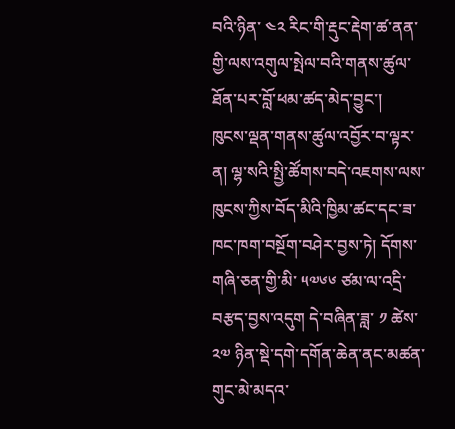བའི་ཉིན་ ༤༢ རིང་གི་རྡུང་རྡེག་ཚ་ནན་གྱི་ལས་འགུལ་སྤེལ་བའི་གནས་ཚུལ་ཐོན་པར་བློ་ཕམ་ཚད་མེད་བྱུང་།
ཁུངས་ལྡན་གནས་ཚུལ་འབྱོར་བ་ལྟར་ན། ལྷ་སའི་སྤྱི་ཚོགས་བདེ་འཇགས་ལས་ཁུངས་ཀྱིས་བོད་མིའི་ཁྱིམ་ཚང་དང་ཟ་ཁང་ཁག་བསྔོག་བཤེར་བྱས་ཏེ། དོགས་གཞི་ཅན་གྱི་མི་ ༥༧༦༦ ཙམ་ལ་འདྲི་བརྩད་བྱས་འདུག དེ་བཞིན་ཟླ་ ༡ ཚེས་ ༢༧ ཉིན་སྡེ་དགེ་དགོན་ཆེན་ནང་མཚན་གུང་མེ་མདའ་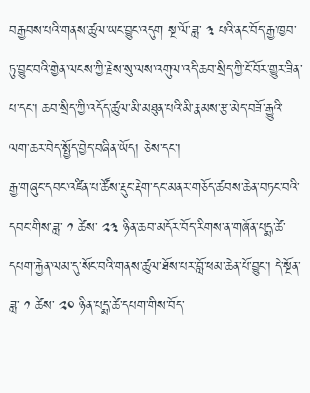བརྒྱབས་པའི་གནས་ཚུལ་ཡང་བྱུང་འདུག སྔ་ལོ་ཟླ་ ༣ པའི་ནང་བོད་རྒྱ་ཁྱབ་ཏུ་བྱུང་བའི་གྱེན་ལངས་ཀྱི་རྗེས་སུ་ལས་འགུལ་འདི་ཆབ་སྲིད་ཀྱི་ངོ་བོར་གྱུར་ཟིན་པ་དང་། ཆབ་སྲིད་ཀྱི་འདོད་ཚུལ་མི་མཐུན་པའི་མི་རྣམས་རྩ་མེད་བཟོ་རྒྱུའི་ལག་ཆར་བེད་སྤྱོད་བྱེད་བཞིན་ཡོད། ཅེས་དང་།
རྒྱ་གཞུང་དབང་འཛིན་པ་ཚོས་རྡུང་རྡེག་དང་མནར་གཅོད་ཚབས་ཆེན་བཏང་བའི་དབང་གིས་ཟླ་ ༡ ཚེས་ ༢༣ ཉིན་ཆབ་མདོར་བོད་རིགས་ན་གཞོན་པདྨ་ཚེ་དཔག་རྐྱེན་ལམ་དུ་སོང་བའི་གནས་ཚུལ་ཐོས་པར་བློ་ཕམ་ཆེན་པོ་བྱུང་། དེ་སྔོན་ཟླ་ ༡ ཚེས་ ༢༠ ཉིན་པདྨ་ཚེ་དཔག་གིས་བོད་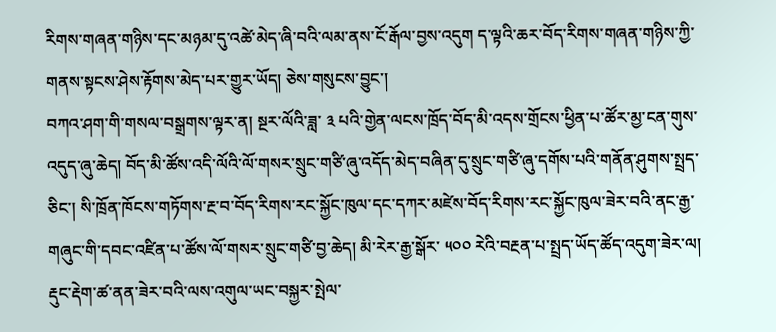རིགས་གཞན་གཉིས་དང་མཉམ་དུ་འཚེ་མེད་ཞི་བའི་ལམ་ནས་ངོ་རྒོལ་བྱས་འདུག ད་ལྟའི་ཆར་བོད་རིགས་གཞན་གཉིས་ཀྱི་གནས་སྟངས་ཤེས་རྟོགས་མེད་པར་གྱུར་ཡོད། ཅེས་གསུངས་བྱུང་།
བཀའ་ཤག་གི་གསལ་བསྒྲགས་ལྟར་ན། སྔར་ལོའི་ཟླ་ ༣ པའི་གྱེན་ལངས་ཁྲོད་བོད་མི་འདས་གྲོངས་ཕྱིན་པ་ཚོར་མྱ་ངན་གུས་འདུད་ཞུ་ཆེད། བོད་མི་ཚོས་འདི་ལོའི་ལོ་གསར་སྲུང་གཙི་ཞུ་འདོད་མེད་བཞིན་དུ་སྲུང་གཙི་ཞུ་དགོས་པའི་གནོན་ཤུགས་སྤྲད་ཅིང་། སི་ཁྲོན་ཁོངས་གཏོགས་རྔ་བ་བོད་རིགས་རང་སྐྱོང་ཁུལ་དང་དཀར་མཛེས་བོད་རིགས་རང་སྐྱོང་ཁུལ་ཟེར་བའི་ནང་རྒྱ་གཞུང་གི་དབང་འཛིན་པ་ཚོས་ལོ་གསར་སྲུང་གཙི་བྱ་ཆེད། མི་རེར་རྒྱ་སྒོར་ ༥༠༠ རེའི་བརྔན་པ་སྤྲད་ཡོད་ཚོད་འདུག་ཟེར་ལ།
རྡུང་རྡེག་ཚ་ནན་ཟེར་བའི་ལས་འགུལ་ཡང་བསྐྱར་སྤེལ་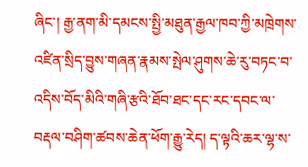ཞིང་། རྒྱ་ནག་མི་དམངས་སྤྱི་མཐུན་རྒྱལ་ཁབ་ཀྱི་མཁྲེགས་འཛིན་སྲིད་བྱུས་གཞན་རྣམས་སྤེལ་ཤུགས་ཆེ་རུ་བཏང་བ་འདིས་བོད་མིའི་གཞི་རྩའི་ཐོབ་ཐང་དང་རང་དབང་ལ་བརྡལ་བཤིག་ཚབས་ཆེན་ཕོག་རྒྱུ་རེད། ད་ལྟའི་ཆར་ལྷ་ས་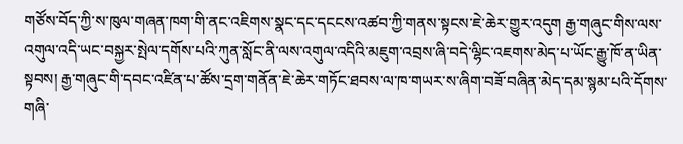གཙོས་བོད་ཀྱི་ས་ཁུལ་གཞན་ཁག་གི་ནང་འཇིགས་སྣང་དང་དངངས་འཚབ་ཀྱི་གནས་སྟངས་ཇེ་ཆེར་གྱུར་འདུག རྒྱ་གཞུང་གིས་ལས་འགུལ་འདི་ཡང་བསྐྱར་སྤེལ་དགོས་པའི་ཀུན་སློང་ནི་ལས་འགུལ་འདིའི་མཇུག་འབྲས་ཞི་བདེ་ལྷིང་འཇགས་མེད་པ་ཡོང་རྒྱུ་ཁོ་ན་ཡིན་སྟབས། རྒྱ་གཞུང་གི་དབང་འཛིན་པ་ཚོས་དྲག་གནོན་ཇེ་ཆེར་གཏོང་ཐབས་ལ་ཁ་གཡར་ས་ཞིག་བཟོ་བཞིན་མེད་དམ་སྙམ་པའི་དོགས་གཞི་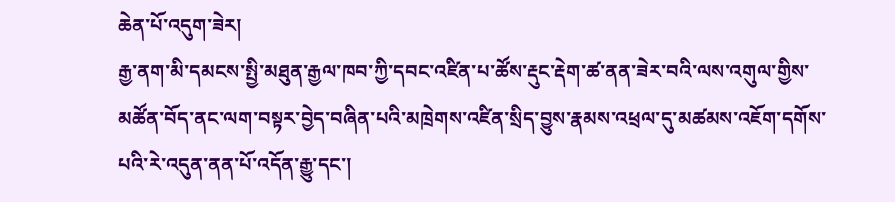ཆེན་པོ་འདུག་ཟེར།
རྒྱ་ནག་མི་དམངས་སྤྱི་མཐུན་རྒྱལ་ཁབ་ཀྱི་དབང་འཛིན་པ་ཚོས་རྡུང་རྡེག་ཚ་ནན་ཟེར་བའི་ལས་འགུལ་གྱིས་མཚོན་བོད་ནང་ལག་བསྟར་བྱེད་བཞིན་པའི་མཁྲེགས་འཛིན་སྲིད་བྱུས་རྣམས་འཕྲལ་དུ་མཚམས་འཇོག་དགོས་པའི་རེ་འདུན་ནན་པོ་འདོན་རྒྱུ་དང་།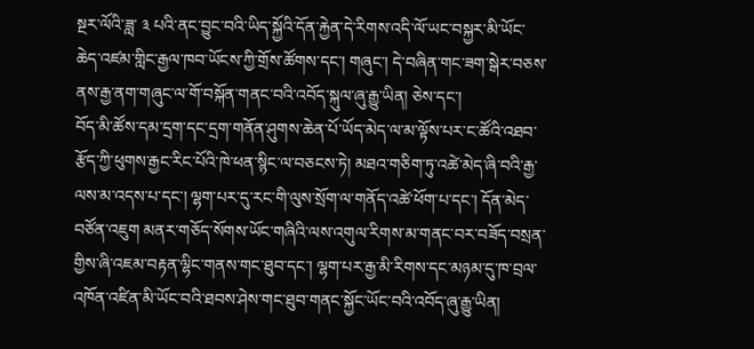སྔར་ལོའི་ཟླ་ ༣ པའི་ནང་བྱུང་བའི་ཡིད་སྐྱོའི་དོན་རྐྱེན་དེ་རིགས་འདི་ལོ་ཡང་བསྐྱར་མི་ཡོང་ཆེད་འཛམ་གླིང་རྒྱལ་ཁབ་ཡོངས་ཀྱི་གྲོས་ཚོགས་དང་། གཞུང་། དེ་བཞིན་གང་ཟག་སྒེར་བཅས་ནས་རྒྱ་ནག་གཞུང་ལ་གོ་བསྐོན་གནང་བའི་འབོད་སྐུལ་ཞུ་རྒྱུ་ཡིན། ཅེས་དང་།
བོད་མི་ཚོས་དམ་དྲག་དང་དྲག་གནོན་ཤུགས་ཆེན་པོ་ཡོད་མེད་ལ་མ་ལྟོས་པར་ང་ཚོའི་འཐབ་རྩོད་ཀྱི་ཕུགས་རྒྱང་རིང་པོའི་ཁེ་ཕན་སྙིང་ལ་བཅངས་ཏེ། མཐའ་གཅིག་ཏུ་འཚེ་མེད་ཞི་བའི་རྒྱ་ལས་མ་འདས་པ་དང་། ལྷག་པར་དུ་རང་གི་ལུས་སྲོག་ལ་གནོད་འཚེ་ཕོག་པ་དང་། དོན་མེད་བཙོན་འཇུག མནར་གཅོད་སོགས་ཡོང་གཞིའི་ལས་འགུལ་རིགས་མ་གནང་བར་བཟོད་བསྲན་གྱིས་ཞི་འཇམ་བརྟན་ལྷིང་གནས་གང་ཐུབ་དང་། ལྷག་པར་རྒྱ་མི་རིགས་དང་མཉམ་དུ་ཁ་བྲལ་འཁོན་འཛིན་མི་ཡོང་བའི་ཐབས་ཤེས་གང་ཐུབ་གནང་སྐྱོང་ཡོང་བའི་འབོད་ཞུ་རྒྱུ་ཡིན།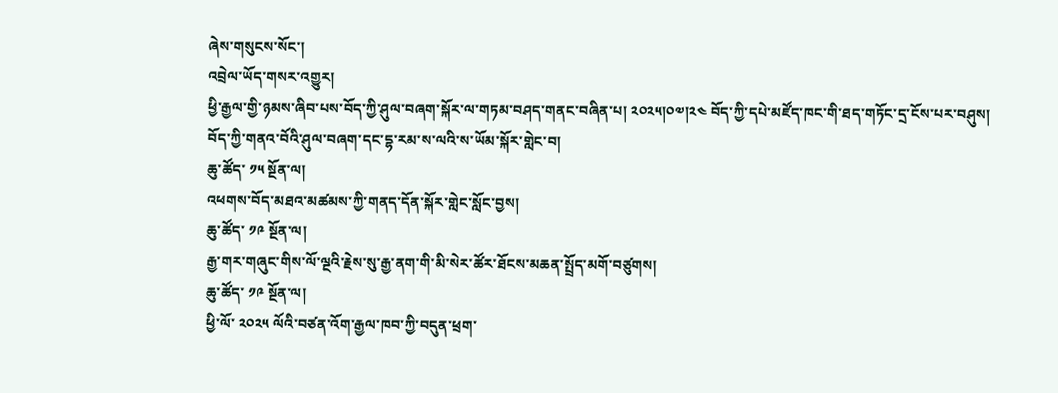ཞེས་གསུངས་སོང་།
འབྲེལ་ཡོད་གསར་འགྱུར།
ཕྱི་རྒྱལ་གྱི་ཉམས་ཞིབ་པས་བོད་ཀྱི་ཤུལ་བཞག་སྐོར་ལ་གཏམ་བཤད་གནང་བཞིན་པ། ༢༠༢༥།༠༧།༢༤ བོད་ཀྱི་དཔེ་མཛོད་ཁང་གི་ཐད་གཏོང་དྲ་ངོས་པར་བཤུས།
བོད་ཀྱི་གནའ་བོའི་ཤུལ་བཞག་དང་དྷ་རམ་ས་ལའི་ས་ཡོམ་སྐོར་གླེང་བ།
ཆུ་ཚོད་ ༡༥ སྔོན་ལ།
འཕགས་བོད་མཐའ་མཚམས་ཀྱི་གནད་དོན་སྐོར་གླེང་སློང་བྱས།
ཆུ་ཚོད་ ༡༩ སྔོན་ལ།
རྒྱ་གར་གཞུང་གིས་ལོ་ལྔའི་རྗེས་སུ་རྒྱ་ནག་གི་མི་སེར་ཚོར་ཐོངས་མཆན་སྤྲོད་མགོ་བཙུགས།
ཆུ་ཚོད་ ༡༩ སྔོན་ལ།
ཕྱི་ལོ་ ༢༠༢༥ ལོའི་བཙན་འོག་རྒྱལ་ཁབ་ཀྱི་བདུན་ཕྲག་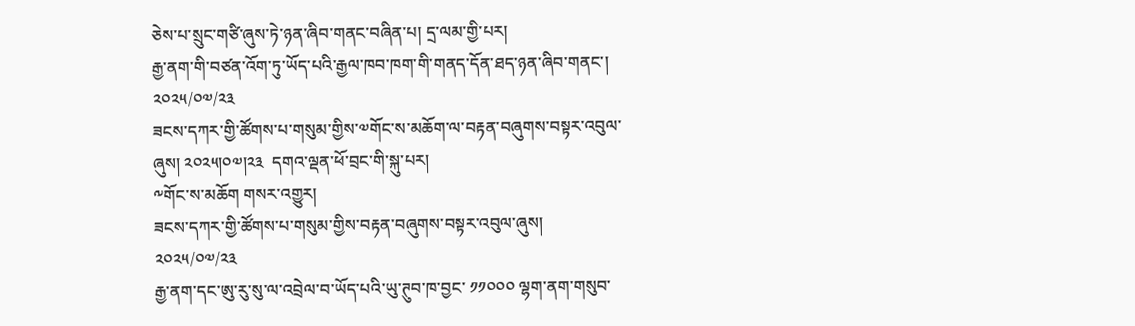ཅེས་པ་སྲུང་གཙི་ཞུས་ཏེ་ཉན་ཞིབ་གནང་བཞིན་པ། དྲ་ལམ་གྱི་པར།
རྒྱ་ནག་གི་བཙན་འོག་ཏུ་ཡོད་པའི་རྒྱལ་ཁབ་ཁག་གི་གནད་དོན་ཐད་ཉན་ཞིབ་གནང་།
༢༠༢༥/༠༧/༢༣
ཟངས་དཀར་གྱི་ཚོགས་པ་གསུམ་གྱིས་༧གོང་ས་མཆོག་ལ་བརྟན་བཞུགས་བསྟར་འབུལ་ཞུས། ༢༠༢༥།༠༧།༢༣  དགའ་ལྡན་ཕོ་བྲང་གི་སྐུ་པར།
༸གོང་ས་མཆོག གསར་འགྱུར།
ཟངས་དཀར་གྱི་ཚོགས་པ་གསུམ་གྱིས་བརྟན་བཞུགས་བསྟར་འབུལ་ཞུས།
༢༠༢༥/༠༧/༢༣
རྒྱ་ནག་དང་ཨུ་རུ་སུ་ལ་འབྲེལ་བ་ཡོད་པའི་ཡུ་ཊུབ་ཁ་བྱང་ ༡༡༠༠༠ ལྷག་ནག་གསུབ་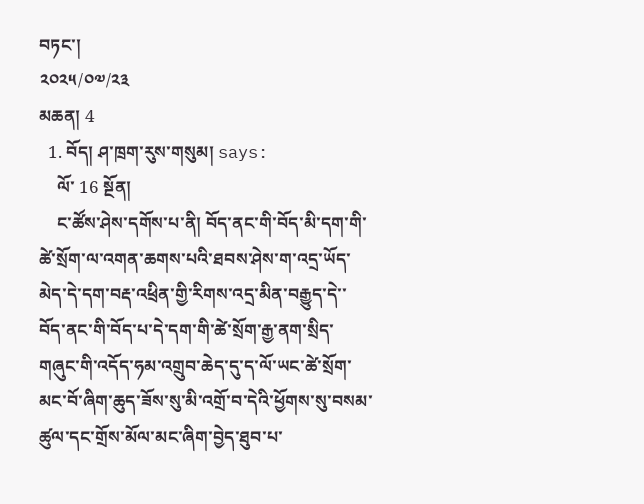བཏང་།
༢༠༢༥/༠༧/༢༣
མཆན། 4
  1. བོད། ཤ་ཁྲག་རུས་གསུམ། says:
    ལོ་ 16 སྔོན།
    ང་ཚོས་ཤེས་དགོས་པ་ནི། བོད་ནང་གི་བོད་མི་དག་གི་ཚེ་སྲོག་ལ་འགན་ཆགས་པའི་ཐབས་ཤེས་ག་འདྲ་ཡོད་མེད་དེ་དག་བརྡ་འཕྲིན་གྱི་རིགས་འདྲ་མིན་བརྒྱུད་དེ་་བོད་ནང་གི་བོད་པ་དེ་དག་གི་ཚེ་སྲོག་རྒྱ་ནག་སྲིད་གཞུང་གི་འདོད་ཧམ་འགྲུབ་ཆེད་དུ་ད་ལོ་ཡང་ཚེ་སྲོག་མང་བོ་ཞིག་ཆུད་ཟོས་སུ་མི་འགྲོ་བ་དེའི་ཕྱོགས་སུ་བསམ་ཚུལ་དང་གྲོས་མོལ་མང་ཞིག་བྱེད་ཐུབ་པ་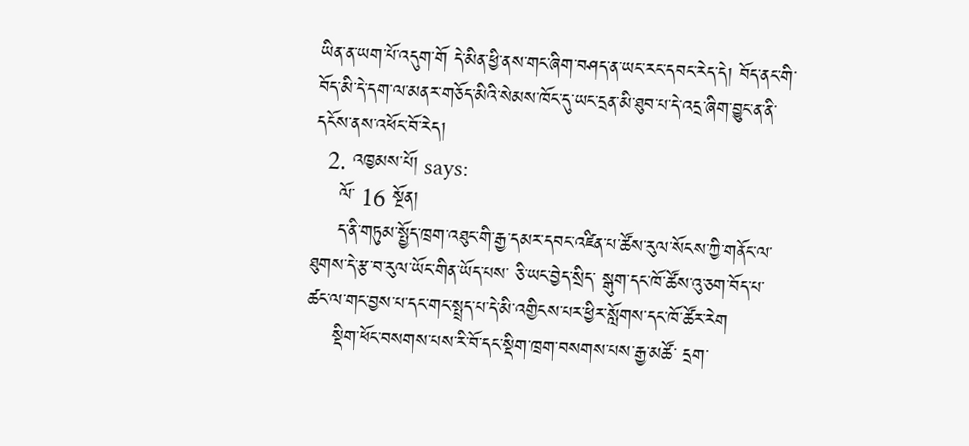ཡིན་ན་ཡག་པོ་འདུག་གོ དེ་མིན་ཕྱི་ནས་གང་ཞིག་བཤད་ན་ཡང་རང་དབང་རེད་དེ། བོད་ནང་གི་བོད་མི་དེ་དག་ལ་མནར་གཅོད་མིའི་སེམས་ཁོང་དུ་ཡང་དྲན་མི་ཐུབ་པ་དེ་འདྲ་ཞིག་བྱུང་ན་ནི་དངོས་ནས་འཕོང་བོ་རེད།
  2. འཁྱམས་པོ། says:
    ལོ་ 16 སྔོན།
    ད་ནི་གཏུམ་སྤྱོད་ཁྲག་འཐུང་གི་རྒྱ་དམར་དབང་འཛིན་པ་ཚོས་རུལ་སོངས་ཀྱི་གནོང་ལ་ཐུགས་དེ་རྩ་བ་རུལ་ཡོང་གིན་ཡོད་པས་ ཅི་ཡང་བྱེད་སྲིད་ སྒུག་དང་ཁོ་ཚོས་འུ་ཅག་བོད་པ་ཚང་ལ་གང་བྱས་པ་དང་གང་སྤྲད་པ་དེ་མི་འགྱིངས་པར་ཕྱིར་སློགས་དང་ཁོ་ཚོར་རེག
    སྡིག་ཕོང་བསགས་པས་རི་བོ་དང་སྡིག་ཁྲག་བསགས་པས་རྒྱ་མཚོ་ དྲག་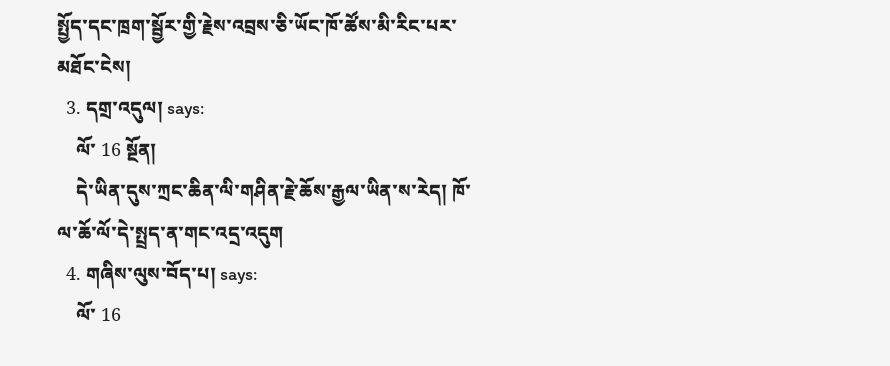སྤྱོད་དང་ཁྲག་སྦྱོར་གྱི་རྗེས་འབྲས་ཅི་ཡོང་ཁོ་ཚོས་མི་རིང་པར་མཐོང་ངེས།
  3. དགྲ་འདུལ། says:
    ལོ་ 16 སྔོན།
    དེ་ཡིན་དུས་ཀྲང་ཆིན་ལི་གཤིན་རྗེ་ཆོས་རྒྱལ་ཡིན་ས་རེད། ཁོ་ལ་ཆོ་ལོ་དེ་སྤྲད་ན་གང་འདྲ་འདུག
  4. གཞིས་ལུས་བོད་པ། says:
    ལོ་ 16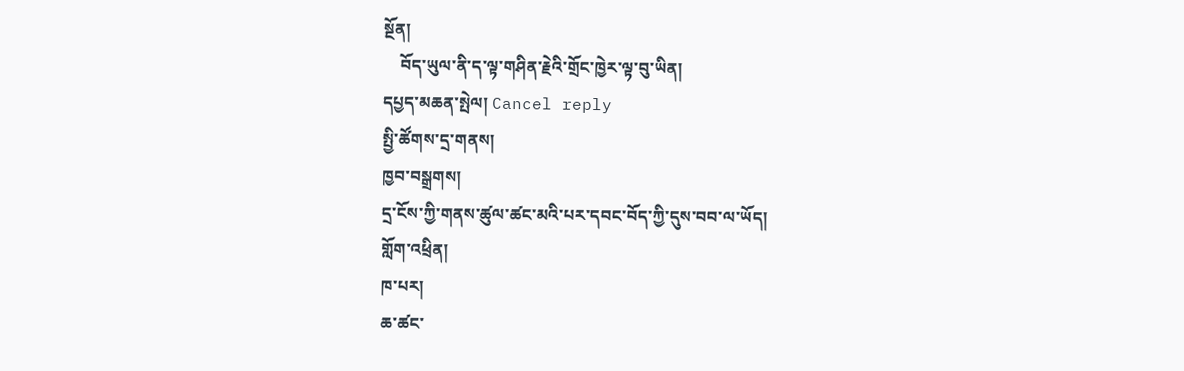སྔོན།
    བོད་ཡུལ་ནི་ད་ལྟ་གཤིན་རྗེའི་གྲོང་ཁྱེར་ལྟ་བུ་ཡིན།
དཔྱད་མཆན་སྤེལ། Cancel reply
སྤྱི་ཚོགས་དྲ་གནས།
ཁྱབ་བསྒྲགས།
དྲ་ངོས་ཀྱི་གནས་ཚུལ་ཚང་མའི་པར་དབང་བོད་ཀྱི་དུས་བབ་ལ་ཡོད།
གློག་འཕྲིན།
ཁ་པར།
ཆ་ཚང་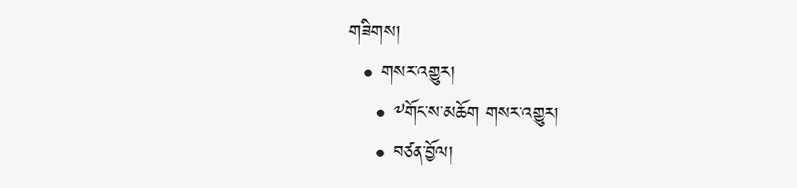གཟིགས།
  • གསར་འགྱུར།
    • ༸གོང་ས་མཆོག གསར་འགྱུར།
    • བཙན་བྱོལ།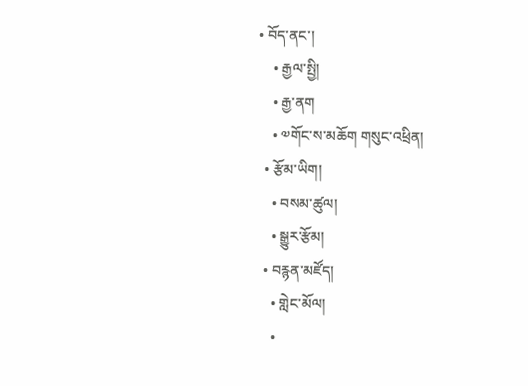• བོད་ནང་།
    • རྒྱལ་སྤྱི།
    • རྒྱ་ནག
    • ༧གོང་ས་མཆོག གསུང་འཕྲིན།
  • རྩོམ་ཡིག།
    • བསམ་ཚུལ།
    • སྒྱུར་རྩོམ།
  • བརྙན་མཛོད།
    • གླེང་མོལ།
    •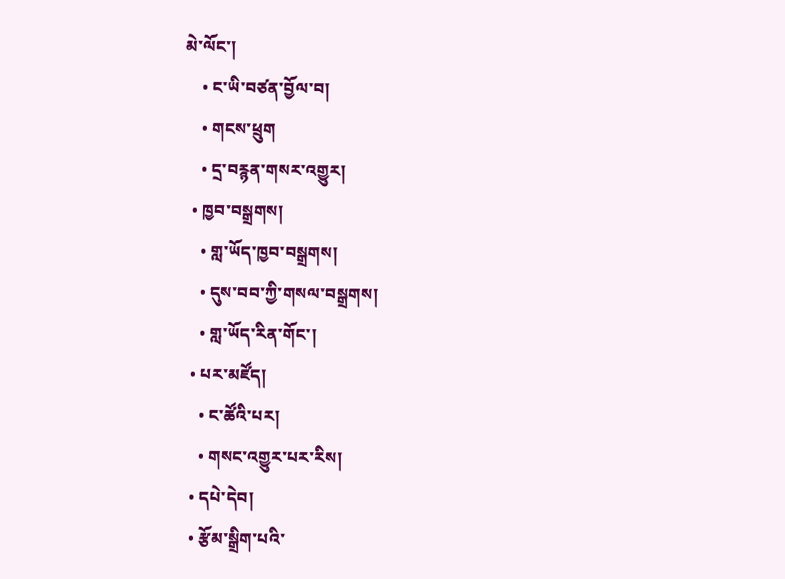མེ་ལོང་།
    • ང་ཡི་བཙན་བྱོལ་བ།
    • གངས་ཕྲུག
    • དྲ་བརྙན་གསར་འགྱུར།
  • ཁྱབ་བསྒྲགས།
    • གླ་ཡོད་ཁྱབ་བསྒྲགས།
    • དུས་བབ་ཀྱི་གསལ་བསྒྲགས།
    • གླ་ཡོད་རིན་གོང་།
  • པར་མཛོད།
    • ང་ཚོའི་པར།
    • གསང་འགྱུར་པར་རིས།
  • དཔེ་དེབ།
  • རྩོམ་སྒྲིག་པའི་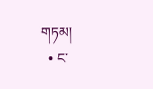གཏམ།
  • ང་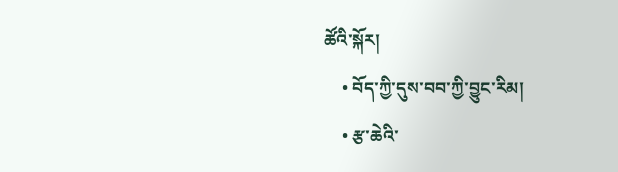ཚོའི་སྐོར།
    • བོད་ཀྱི་དུས་བབ་ཀྱི་བྱུང་རིམ།
    • རྩ་ཆེའི་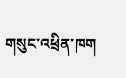གསུང་འཕྲིན་ཁག